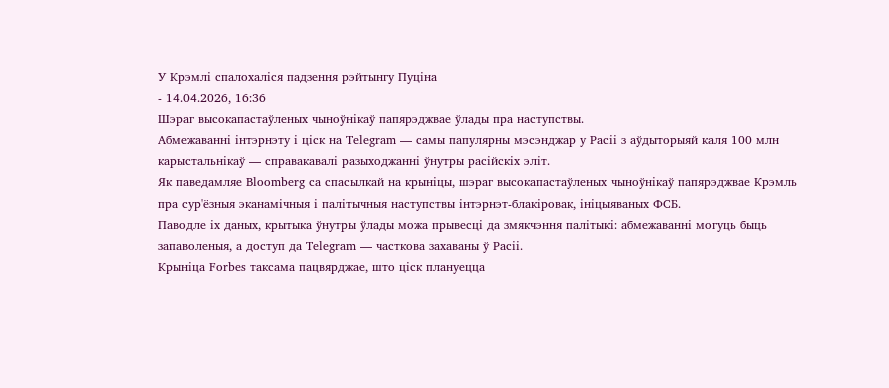У Крэмлі спалохаліся падзення рэйтынгу Пуціна
- 14.04.2026, 16:36
Шэраг высокапастаўленых чыноўнікаў папярэджвае ўлады пра наступствы.
Абмежаванні інтэрнэту і ціск на Telegram — самы папулярны мэсэнджар у Расіі з аўдыторыяй каля 100 млн карыстальнікаў — справакавалі разыходжанні ўнутры расійскіх эліт.
Як паведамляе Bloomberg са спасылкай на крыніцы, шэраг высокапастаўленых чыноўнікаў папярэджвае Крэмль пра сур'ёзныя эканамічныя і палітычныя наступствы інтэрнэт-блакіровак, ініцыяваных ФСБ.
Паводле іх даных, крытыка ўнутры ўлады можа прывесці да змякчэння палітыкі: абмежаванні могуць быць запаволеныя, а доступ да Telegram — часткова захаваны ў Расіі.
Крыніца Forbes таксама пацвярджае, што ціск плануецца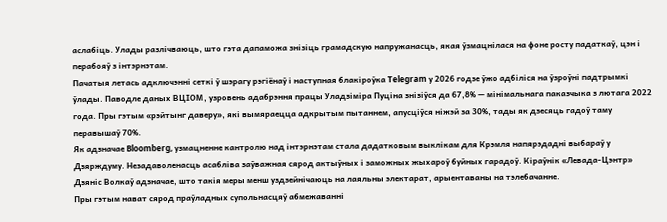аслабіць. Улады разлічваюць, што гэта дапаможа знізіць грамадскую напружанасць, якая ўзмацнілася на фоне росту падаткаў, цэн і перабояў з інтэрнэтам.
Пачатыя летась адключэнні сеткі ў шэрагу рэгіёнаў і наступная блакіроўка Telegram у 2026 годзе ўжо адбіліся на ўзроўні падтрымкі ўлады. Паводле даных ВЦІОМ, узровень адабрэння працы Уладзіміра Пуціна знізіўся да 67,8% — мінімальнага паказчыка з лютага 2022 года. Пры гэтым «рэйтынг даверу», які вымяраецца адкрытым пытаннем, апусціўся ніжэй за 30%, тады як дзесяць гадоў таму перавышаў 70%.
Як адзначае Bloomberg, узмацненне кантролю над інтэрнэтам стала дадатковым выклікам для Крэмля напярэдадні выбараў у Дзярждуму. Незадаволенасць асабліва заўважная сярод актыўных і заможных жыхароў буйных гарадоў. Кіраўнік «Левада-Цэнтр» Дзяніс Волкаў адзначае, што такія меры менш уздзейнічаюць на лаяльны электарат, арыентаваны на тэлебачанне.
Пры гэтым нават сярод праўладных супольнасцяў абмежаванні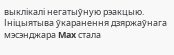выклікалі негатыўную рэакцыю. Ініцыятыва ўкаранення дзяржаўнага мэсэнджара Max стала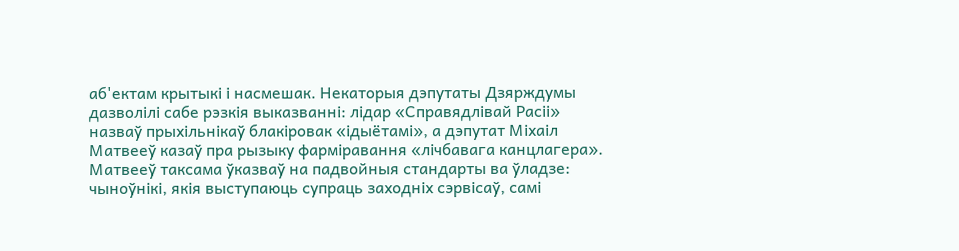аб'ектам крытыкі і насмешак. Некаторыя дэпутаты Дзярждумы дазволілі сабе рэзкія выказванні: лідар «Справядлівай Расіі» назваў прыхільнікаў блакіровак «ідыётамі», а дэпутат Міхаіл Матвееў казаў пра рызыку фарміравання «лічбавага канцлагера».
Матвееў таксама ўказваў на падвойныя стандарты ва ўладзе: чыноўнікі, якія выступаюць супраць заходніх сэрвісаў, самі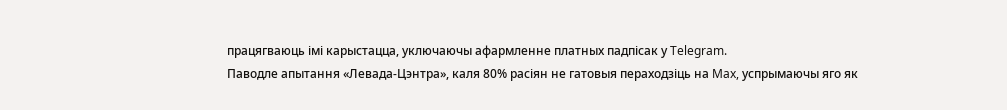працягваюць імі карыстацца, уключаючы афармленне платных падпісак у Telegram.
Паводле апытання «Левада-Цэнтра», каля 80% расіян не гатовыя пераходзіць на Max, успрымаючы яго як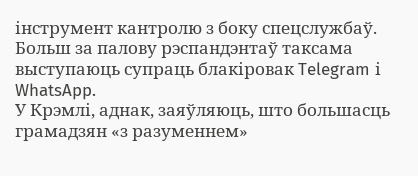інструмент кантролю з боку спецслужбаў. Больш за палову рэспандэнтаў таксама выступаюць супраць блакіровак Telegram і WhatsApp.
У Крэмлі, аднак, заяўляюць, што большасць грамадзян «з разуменнем»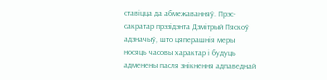ставіцца да абмежаванняў. Прэс-сакратар прэзідэнта Дзмітрый Пяскоў адзначыў, што цяперашнія меры носяць часовы характар і будуць адменены пасля знікнення адпаведнай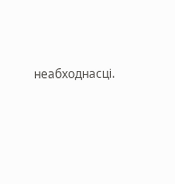неабходнасці.